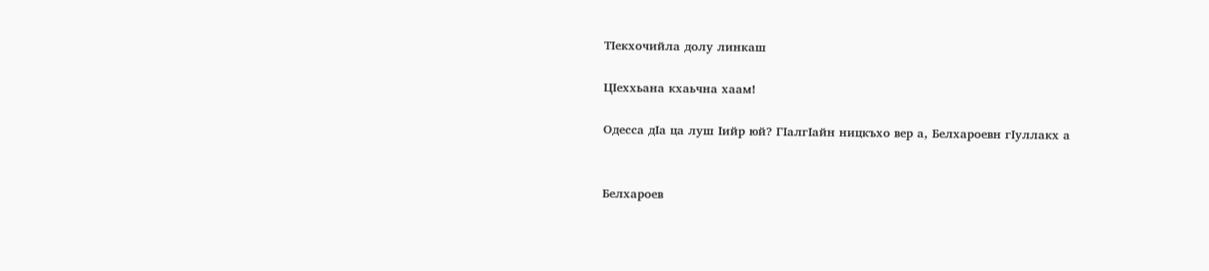ТIекхочийла долу линкаш

ЦIеххьана кхаьчна хаам!

Одесса дIа ца луш Iийр юй? ГIалгIайн ницкъхо вер а, Белхароевн гIуллакх а


Белхароев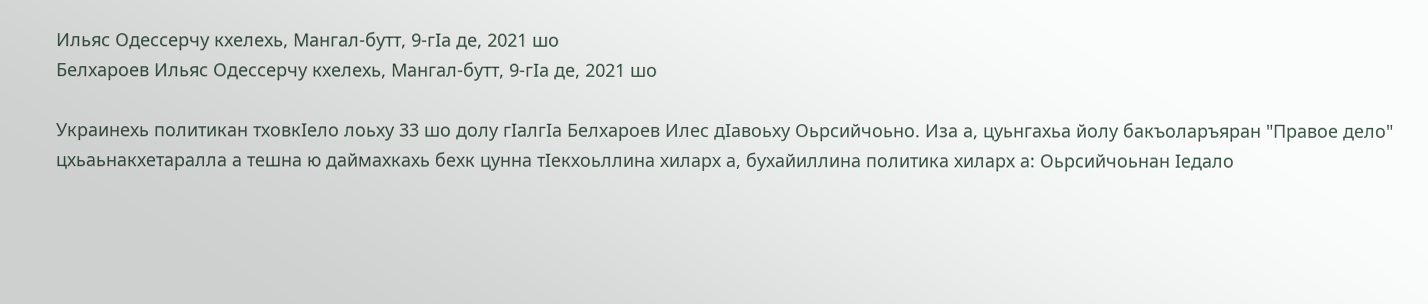Ильяс Одессерчу кхелехь, Мангал-бутт, 9-гIа де, 2021 шо
Белхароев Ильяс Одессерчу кхелехь, Мангал-бутт, 9-гIа де, 2021 шо

Украинехь политикан тховкIело лоьху 33 шо долу гIалгIа Белхароев Илес дIавоьху Оьрсийчоьно. Иза а, цуьнгахьа йолу бакъоларъяран "Правое дело" цхьаьнакхетаралла а тешна ю даймахкахь бехк цунна тIекхоьллина хиларх а, бухайиллина политика хиларх а: Оьрсийчоьнан Iедало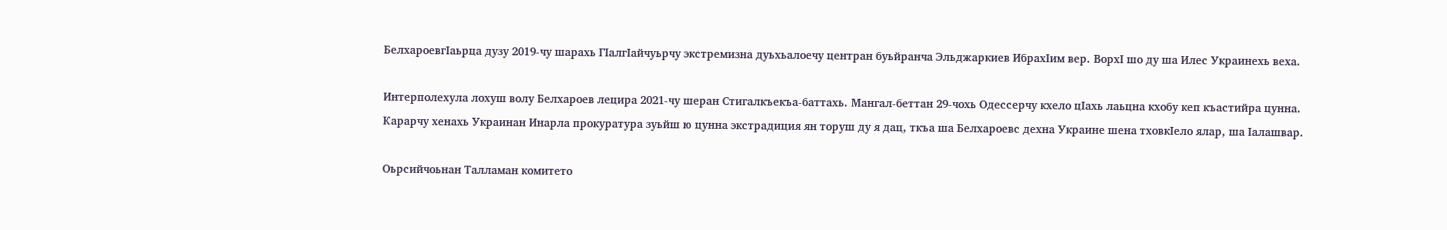БелхароевгIаьрца дузу 2019-чу шарахь ГIалгIайчуьрчу экстремизна дуьхьалоечу центран буьйранча Эльджаркиев ИбрахIим вер. ВорхI шо ду ша Илес Украинехь веха.

Интерполехула лохуш волу Белхароев лецира 2021-чу шеран Стигалкъекъа-баттахь. Мангал-беттан 29-чохь Одессерчу кхело цIахь лаьцна кхобу кеп къастийра цунна. Карарчу хенахь Украинан Инарла прокуратура зуьйш ю цунна экстрадиция ян торуш ду я дац, ткъа ша Белхароевс дехна Украине шена тховкIело ялар, ша Iалашвар.

Оьрсийчоьнан Талламан комитето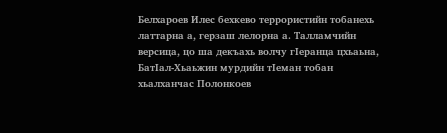Белхароев Илес бехкево террористийн тобанехь латтарна а, герзаш лелорна а. Талламчийн версица, цо ша декъахь волчу гIеранца цхьаьна, БатIал-Хьаьжин мурдийн тIеман тобан хьалханчас Полонкоев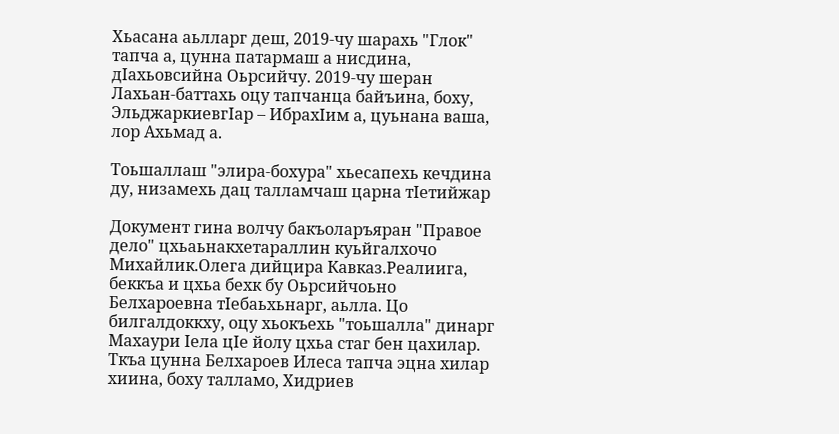Хьасана аьлларг деш, 2019-чу шарахь "Глок" тапча а, цунна патармаш а нисдина, дIахьовсийна Оьрсийчу. 2019-чу шеран Лахьан-баттахь оцу тапчанца байъина, боху, ЭльджаркиевгIар – ИбрахIим а, цуьнана ваша, лор Ахьмад а.

Тоьшаллаш "элира-бохура" хьесапехь кечдина ду, низамехь дац талламчаш царна тIетийжар

Документ гина волчу бакъоларъяран "Правое дело" цхьаьнакхетараллин куьйгалхочо Михайлик.Олега дийцира Кавказ.Реалиига, беккъа и цхьа бехк бу Оьрсийчоьно Белхароевна тIебаьхьнарг, аьлла. Цо билгалдоккху, оцу хьокъехь "тоьшалла" динарг Махаури Iела цIе йолу цхьа стаг бен цахилар. Ткъа цунна Белхароев Илеса тапча эцна хилар хиина, боху талламо, Хидриев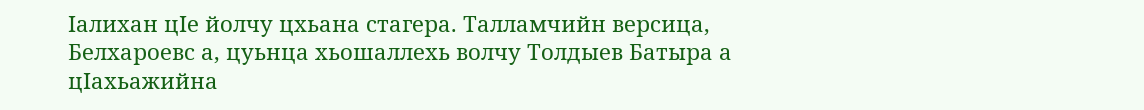Iалихан цIе йолчу цхьана стагера. Талламчийн версица, Белхароевс а, цуьнца хьошаллехь волчу Толдыев Батыра а цIахьажийна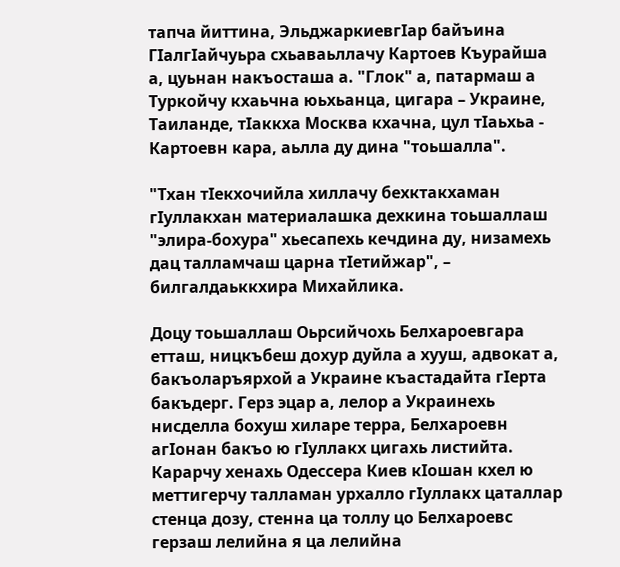тапча йиттина, ЭльджаркиевгIар байъина ГIалгIайчуьра схьаваьллачу Картоев Къурайша а, цуьнан накъосташа а. "Глок" а, патармаш а Туркойчу кхаьчна юьхьанца, цигара – Украине, Таиланде, тIаккха Москва кхачна, цул тIаьхьа - Картоевн кара, аьлла ду дина "тоьшалла".

"Тхан тIекхочийла хиллачу бехктакхаман гIуллакхан материалашка дехкина тоьшаллаш "элира-бохура" хьесапехь кечдина ду, низамехь дац талламчаш царна тIетийжар", – билгалдаьккхира Михайлика.

Доцу тоьшаллаш Оьрсийчохь Белхароевгара етташ, ницкъбеш дохур дуйла а хууш, адвокат а, бакъоларъярхой а Украине къастадайта гIерта бакъдерг. Герз эцар а, лелор а Украинехь нисделла бохуш хиларе терра, Белхароевн агIонан бакъо ю гIуллакх цигахь листийта. Карарчу хенахь Одессера Киев кIошан кхел ю меттигерчу талламан урхалло гIуллакх цаталлар стенца дозу, стенна ца толлу цо Белхароевс герзаш лелийна я ца лелийна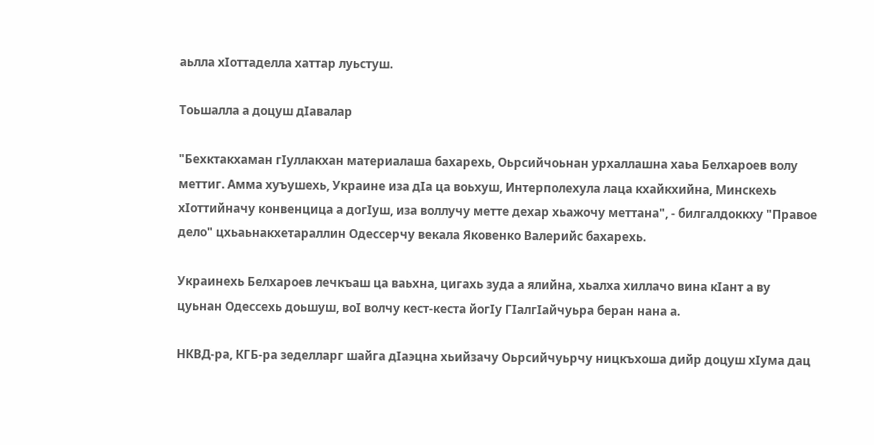аьлла хIоттаделла хаттар луьстуш.

Тоьшалла а доцуш дIавалар

"Бехктакхаман гIуллакхан материалаша бахарехь, Оьрсийчоьнан урхаллашна хаьа Белхароев волу меттиг. Амма хуъушехь, Украине иза дIа ца воьхуш, Интерполехула лаца кхайкхийна, Минскехь хIоттийначу конвенцица а догIуш, иза воллучу метте дехар хьажочу меттана", - билгалдоккху "Правое дело" цхьаьнакхетараллин Одессерчу векала Яковенко Валерийс бахарехь.

Украинехь Белхароев лечкъаш ца ваьхна, цигахь зуда а ялийна, хьалха хиллачо вина кIант а ву цуьнан Одессехь доьшуш, воI волчу кест-кеста йогIу ГIалгIайчуьра беран нана а.

НКВД-ра, КГБ-ра зеделларг шайга дIаэцна хьийзачу Оьрсийчуьрчу ницкъхоша дийр доцуш хIума дац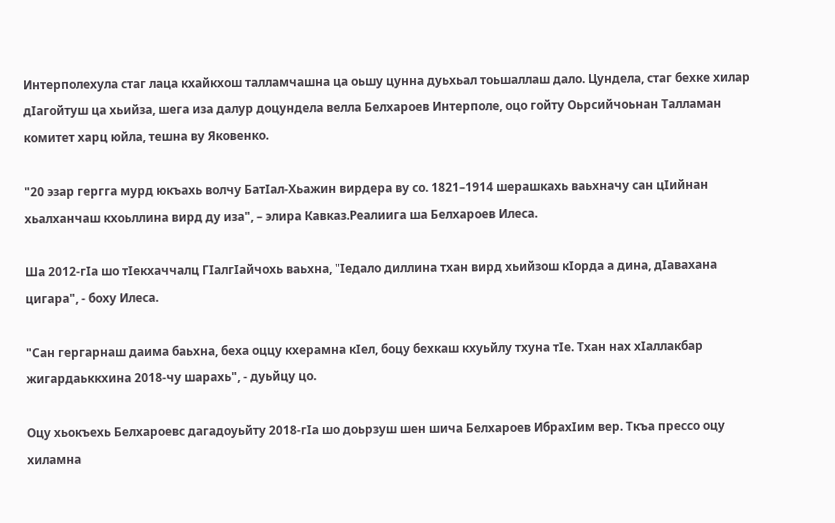Интерполехула стаг лаца кхайкхош талламчашна ца оьшу цунна дуьхьал тоьшаллаш дало. Цундела, стаг бехке хилар дIагойтуш ца хьийза, шега иза далур доцундела велла Белхароев Интерполе, оцо гойту Оьрсийчоьнан Талламан комитет харц юйла, тешна ву Яковенко.

"20 эзар гергга мурд юкъахь волчу БатIал-Хьажин вирдера ву со. 1821–1914 шерашкахь ваьхначу сан цIийнан хьалханчаш кхоьллина вирд ду иза", – элира Кавказ.Реалиига ша Белхароев Илеса.

Ша 2012-гIа шо тIекхаччалц ГIалгIайчохь ваьхна, "Iедало диллина тхан вирд хьийзош кIорда а дина, дIавахана цигара", - боху Илеса.

"Сан гергарнаш даима баьхна, беха оццу кхерамна кIел, боцу бехкаш кхуьйлу тхуна тIе. Тхан нах хIаллакбар жигардаьккхина 2018-чу шарахь", - дуьйцу цо.

Оцу хьокъехь Белхароевс дагадоуьйту 2018-гIа шо доьрзуш шен шича Белхароев ИбрахIим вер. Ткъа прессо оцу хиламна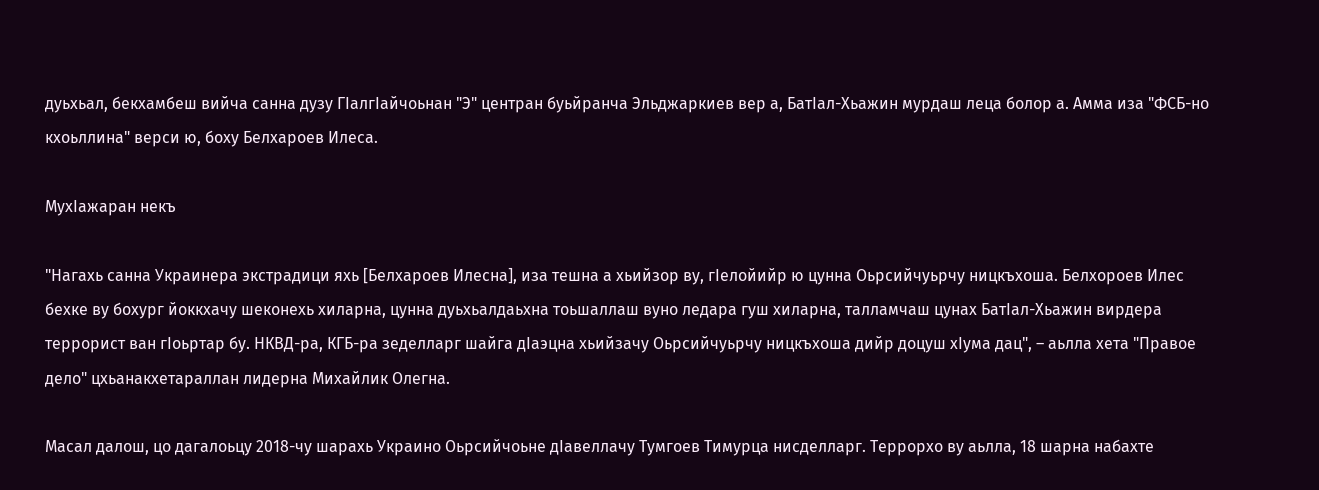дуьхьал, бекхамбеш вийча санна дузу ГIалгIайчоьнан "Э" центран буьйранча Эльджаркиев вер а, БатIал-Хьажин мурдаш леца болор а. Амма иза "ФСБ-но кхоьллина" верси ю, боху Белхароев Илеса.

МухIажаран некъ

"Нагахь санна Украинера экстрадици яхь [Белхароев Илесна], иза тешна а хьийзор ву, гIелойийр ю цунна Оьрсийчуьрчу ницкъхоша. Белхороев Илес бехке ву бохург йоккхачу шеконехь хиларна, цунна дуьхьалдаьхна тоьшаллаш вуно ледара гуш хиларна, талламчаш цунах БатIал-Хьажин вирдера террорист ван гIоьртар бу. НКВД-ра, КГБ-ра зеделларг шайга дIаэцна хьийзачу Оьрсийчуьрчу ницкъхоша дийр доцуш хIума дац", – аьлла хета "Правое дело" цхьанакхетараллан лидерна Михайлик Олегна.

Масал далош, цо дагалоьцу 2018-чу шарахь Украино Оьрсийчоьне дIавеллачу Тумгоев Тимурца нисделларг. Террорхо ву аьлла, 18 шарна набахте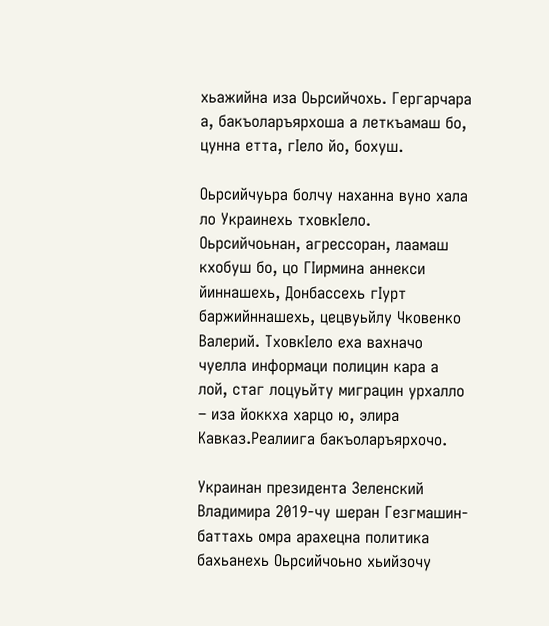хьажийна иза Оьрсийчохь. Гергарчара а, бакъоларъярхоша а леткъамаш бо, цунна етта, гIело йо, бохуш.

Оьрсийчуьра болчу наханна вуно хала ло Украинехь тховкIело. Оьрсийчоьнан, агрессоран, лаамаш кхобуш бо, цо ГIирмина аннекси йиннашехь, Донбассехь гIурт баржийннашехь, цецвуьйлу Чковенко Валерий. ТховкIело еха вахначо чуелла информаци полицин кара а лой, стаг лоцуьйту миграцин урхалло – иза йоккха харцо ю, элира Кавказ.Реалиига бакъоларъярхочо.

Украинан президента Зеленский Владимира 2019-чу шеран Гезгмашин-баттахь омра арахецна политика бахьанехь Оьрсийчоьно хьийзочу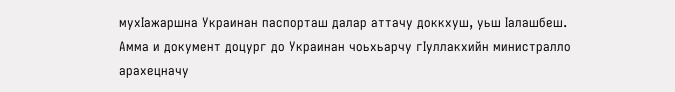мухIажаршна Украинан паспорташ далар аттачу доккхуш, уьш Iалашбеш. Амма и документ доцург до Украинан чоьхьарчу гIуллакхийн министралло арахецначу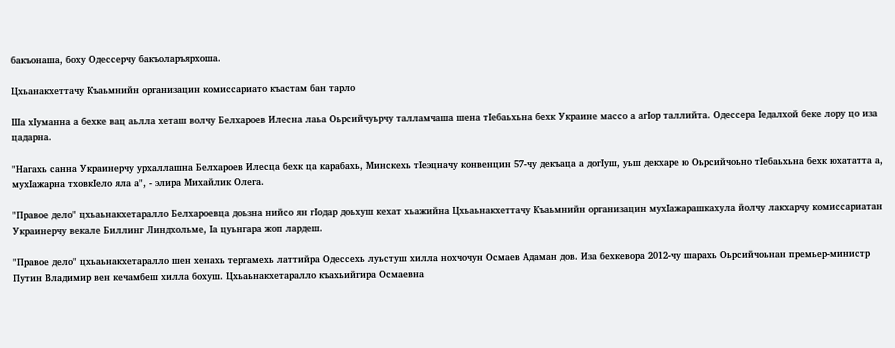бакъонаша, боху Одессерчу бакъоларъярхоша.

Цхьанакхеттачу Къаьмнийн организацин комиссариато къастам бан тарло

Ша хIуманна а бехке вац аьлла хеташ волчу Белхароев Илесна лаьа Оьрсийчуьрчу талламчаша шена тIебаьхьна бехк Украине массо а агIор таллийта. Одессера Iедалхой беке лору цо иза цадарна.

"Нагахь санна Украинерчу урхаллашна Белхароев Илесца бехк ца карабахь, Минскехь тIеэцначу конвенцин 57-чу декъаца а догIуш, уьш декхаре ю Оьрсийчоьно тIебаьхьна бехк юхататта а, мухIажарна тховкIело яла а", - элира Михайлик Олега.

"Правое дело" цхьаьнакхетаралло Белхароевца доьзна нийсо ян гIодар доьхуш кехат хьажийна Цхьаьнакхеттачу Къаьмнийн организацин мухIажарашкахула йолчу лакхарчу комиссариатан Украинерчу векале Биллинг Линдхольме, Iа цуьнгара жоп лардеш.

"Правое дело" цхьаьнакхетаралло шен хенахь тергамехь латтийра Одессехь луьстуш хилла нохчочун Осмаев Адаман дов. Иза бехкевора 2012-чу шарахь Оьрсийчоьнан премьер-министр Путин Владимир вен кечамбеш хилла бохуш. Цхьаьнакхетаралло къахьийгира Осмаевна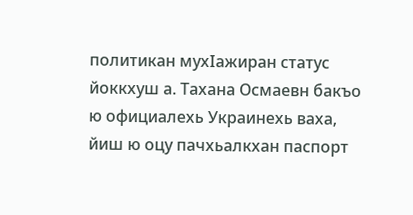политикан мухIажиран статус йоккхуш а. Тахана Осмаевн бакъо ю официалехь Украинехь ваха, йиш ю оцу пачхьалкхан паспорт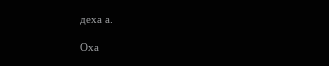деха а.

Оха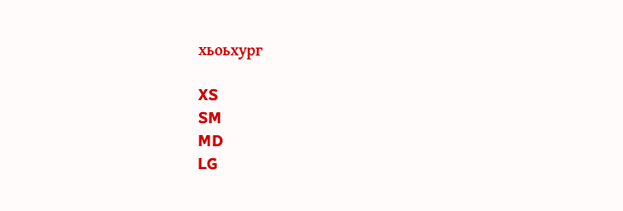хьоьхург

XS
SM
MD
LG